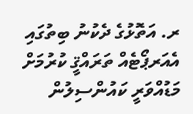ރ. އަތޮޅުގެ ދެކުނު ބިތުގައި އެއަރޕޯޓެއް ތަރައްޤީ ކުރުމަށް މަޑުއްވަރީ ކައުންސިލުން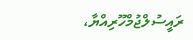ރައީސުލްޖުމްހޫރިއްޔާ،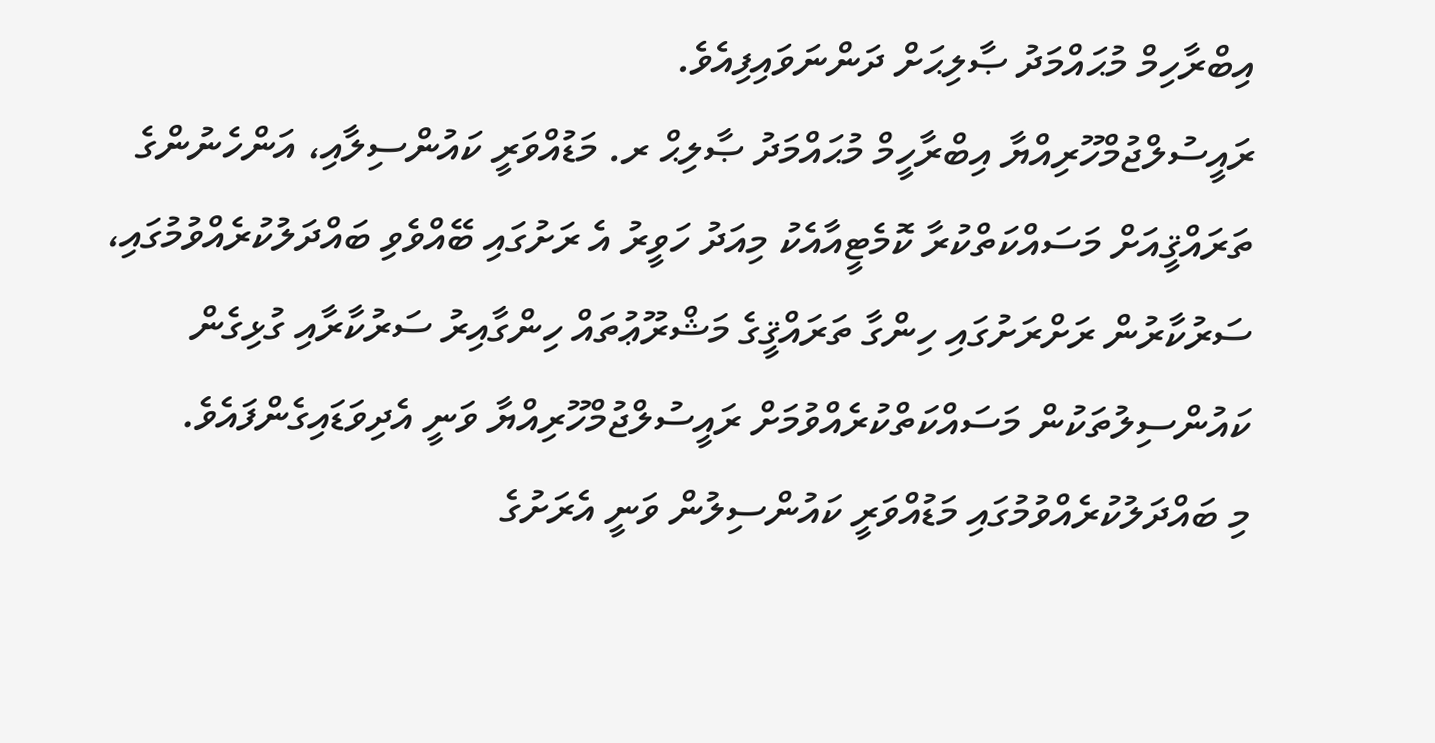އިބްރާހިމް މުޙައްމަދު ޞާލިޙަށް ދަންނަވައިފިއެވެ.
ރައީސުލްޖުމްހޫރިއްޔާ އިބްރާހީމް މުޙައްމަދު ޞާލިޙް ރ. މަޑުއްވަރީ ކައުންސިލާއި، އަންހެނުންގެ ތަރައްޤީއަށް މަސައްކަތްކުރާ ކޮމެޓީއާއެކު މިއަދު ހަވީރު އެ ރަށުގައި ބޭއްވެވި ބައްދަލުކުރެއްވުމުގައި، ސަރުކާރުން ރަށްރަށުގައި ހިންގާ ތަރައްޤީގެ މަޝްރޫޢުތައް ހިންގާއިރު ސަރުކާރާއި ގުޅިގެން ކައުންސިލުތަކުން މަސައްކަތްކުރެއްވުމަށް ރައީސުލްޖުމްހޫރިއްޔާ ވަނީ އެދިވަޑައިގެންފައެވެ.
މި ބައްދަލުކުރެއްވުމުގައި މަޑުއްވަރީ ކައުންސިލުން ވަނީ އެރަށުގެ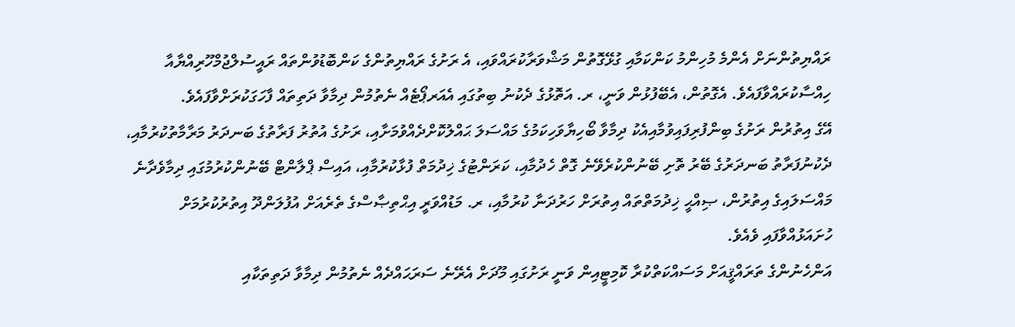ރައްޔިތުންނަށް އެންމެ މުހިންމު ކަންކަމާއި ގުޅޭގޮތުން މަޝްވަރާކުރައްވައި، އެ ރަށުގެ ރައްޔިތުންގެ ކަންބޮޑުވުންތައް ރައީސުލްޖުމްހޫރިއްޔާއާ ހިއްސާކުރައްވާފައެވެ. އެގޮތުން، އެބޭފުޅުން ވަނީ، ރ. އަތޮޅުގެ ދެކުނު ބިތުގައި އެއަރޕޯޓެއް ނެތުމުން ދިމާވާ ދަތިތައް ފާހަގަކުރަށްވާފައެވެ.
އޭގެ އިތުރުން ރަށުގެ ބިންފުރިފައިވުމާއިއެކު ދިމާވާ ބޯހިޔާވަހިކަމުގެ މައްސަލަ ޙައްލުކޮށްދެއްވުމަށާއި، ރަށުގެ އުތުރު ފަރާތުގެ ބަނދަރު މަރާމާތުކުރުމާއި، ދެކުނުފަރާތު ބަނދަރުގެ ބޭރު ތޮށި ބޭނުންކުރެވޭނެ ގޮތް ހެދުމާއި، ކަރަންޓުގެ ޚިދުމަތް ފުޅާކުރުމާއި، އައިސް ޕްލާންޓް ބޭނުންކުރުމުގައި ދިމާވެދާނެ މައްސަލައިގެ އިތުރުން، ޞިއްޙީ ޚިދުމަތްތައް އިތުރަށް ހަރުދަނާ ކުރުމާއި، ރ. މަޑުއްވަރީ އިޙްތިޞާސްގެ ތެރެއަށް އުފުލަންދޫ އިތުރުކުރުމަށް ހުށައަޅުއްވާފައި ވެއެވެ.
އަންހެނުންގެ ތަރައްޤީއަށް މަސައްކަތްކުރާ ކޮމިޓީއިން ވަނީ ރަށުގައި މޫދަށް އެރޭނެ ސަރަޙައްދެއް ނެތުމުން ދިމާވާ ދަތިތަކާއި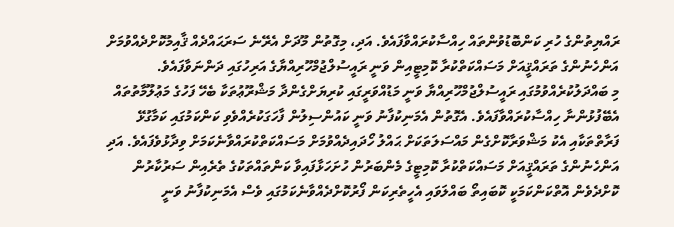ރައްޔިތުންގެ ހުރި ކަންބޮޑުވުންތައް ހިއްސާކުރައްވާފައެވެ. އަދި، މިގޮތުން މޫދަށް އެރޭނެ ސަރަޙައްދެއް ޤާއިމުކޮށްދެއްވުމަށް އަންހެނުންގެ ތަރައްޤީއަށް މަސައްކަތްކުރާ ކޮމިޓީއިން ވަނީ ރައީސުލްޖުމްހޫރިއްޔާގެ އަރިހުގައި ދަންނަވާފައެވެ.
މި ބައްދަލުކުރެއްވުމުގައި ރައީސުލްޖުމްހޫރިއްޔާ ވަނީ މަޑުއްވަރީގައި ކުރިޔަށްގެންދާ މަޝްރޫޢުތަކާ ބެހޭ ފަހުގެ މަޢުލޫމާތުތައް އެބޭފުޅުންނާ ހިއްސާކުރައްވާފައެވެ. އެގޮތުން އެމަނިކުފާނު ވަނީ ކައުންސިލުން ފާހަގަކުރެއްވެވި ކަންކަމުގައި ކަމާގުޅޭ ފަރާތްތަކާއި އެކު މަޝްވަރާކޮށްގެން މައްސަލަތަކަށް ޙައްލު ހޯދައިދެއްވުމަށް މަސައްކަތްކުރައްވާނެކަމަށް ވިދާޅުވެފައެވެ. އަދި އަންހެނުންގެ ތަރައްޤީއަށް މަސައްކަތްކުރާ ކޮމިޓީގެ މެންބަރުން ހުށަހަޅާފައިވާ ކަންތައްތަކުގެ ތެރެއިން ސަރުކާރުން ކޮށްދެވެން އޮތްކަންކަމަކީ ކޮބައިތޯ ބައްލަވައި އެހީތެރިކަން ފޯރުކޮށްދެއްވާނެކަމުގައި ވެސް އެމަނިކުފާނު ވަނީ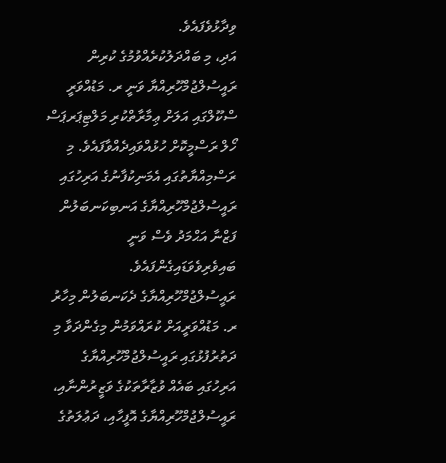ވިދާޅުވެފައެވެ.
އަދި، މި ބައްދަލުކުރެއްވުމުގެ ކުރިން ރައީސުލްޖުމްހޫރިއްޔާ ވަނީ ރ. މަޑުއްވަރީ ސްކޫލްގައި އަލަށް ޢިމާރާތްކުރި މަލްޓިޕަރޕަސް ހޯލް ރަސްމީކޮށް ހުޅުއްވައިދެއްވާފައެވެ. މި ރަސްމިއްޔާތުގައި އެމަނިކުފާނުގެ އަރިހުގައި ރައީސުލްޖުމްހޫރިއްޔާގެ އަނބިކަނބަލުން ފަޒްނާ އަޙްމަދު ވެސް ވަނީ ބައިވެރިވެވަޑައިގެންފައެވެ.
ރައީސުލްޖުމްހޫރިއްޔާގެ ދެކަނބަލުން މިހާރު ރ. މަޑުއްވަރީއަށް ކުރައްވަމުން މިގެންދަވާ މި ދަތުރުފުޅުގައި ރައީސުލްޖުމްހޫރިއްޔާގެ އަރިހުގައި ބައެއް ވުޒާރާތަކުގެ ވަޒީރުންނާއި، ރައީސުލްޖުމްހޫރިއްޔާގެ އޮފީހާއި، ދަޢުލަތުގެ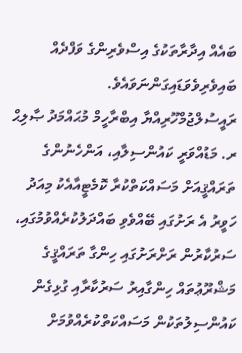ބައެއް އިދާރާތަކުގެ އިސްވެރިންގެ ވަފްދެއް ބައިވެރިވެވަޑައިގަންނަވައެވެ.
ރައީސުލްޖުމްހޫރިއްޔާ އިބްރާހީމް މުޙައްމަދު ޞާލިޙް ރ. މަޑުއްވަރީ ކައުންސިލާއި، އަންހެނުންގެ ތަރައްޤީއަށް މަސައްކަތްކުރާ ކޮމެޓީއާއެކު މިއަދު ހަވީރު އެ ރަށުގައި ބޭއްވެވި ބައްދަލުކުރެއްވުމުގައި، ސަރުކާރުން ރަށްރަށުގައި ހިންގާ ތަރައްޤީގެ މަޝްރޫޢުތައް ހިންގާއިރު ސަރުކާރާއި ގުޅިގެން ކައުންސިލުތަކުން މަސައްކަތްކުރެއްވުމަށް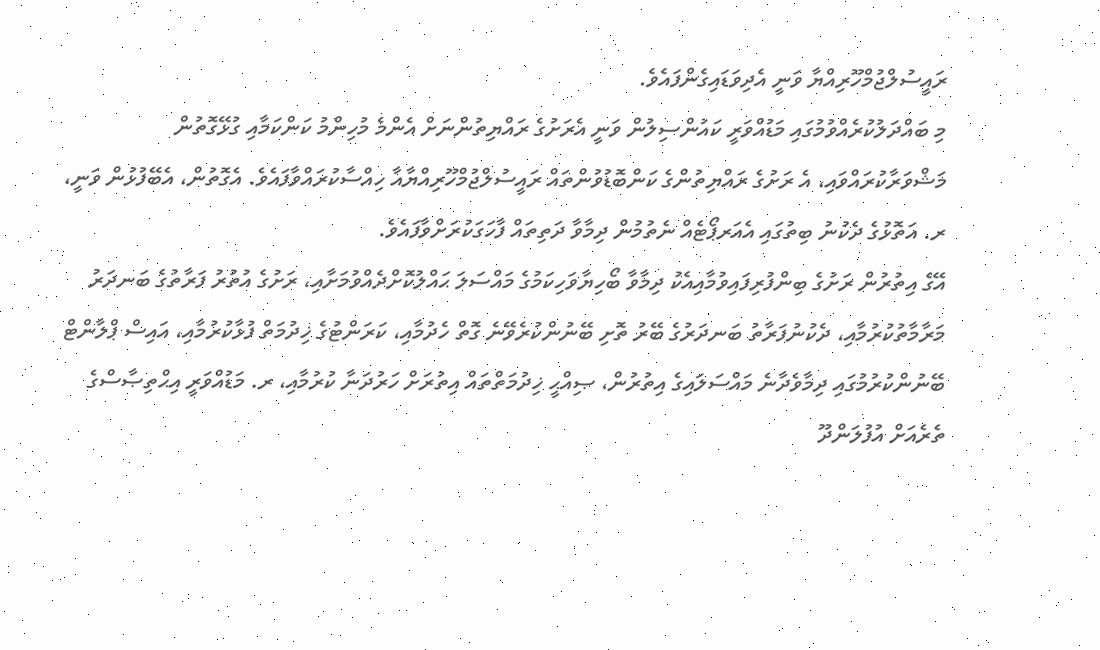ރައީސުލްޖުމްހޫރިއްޔާ ވަނީ އެދިވަޑައިގެންފައެވެ.
މި ބައްދަލުކުރެއްވުމުގައި މަޑުއްވަރީ ކައުންސިލުން ވަނީ އެރަށުގެ ރައްޔިތުންނަށް އެންމެ މުހިންމު ކަންކަމާއި ގުޅޭގޮތުން މަޝްވަރާކުރައްވައި، އެ ރަށުގެ ރައްޔިތުންގެ ކަންބޮޑުވުންތައް ރައީސުލްޖުމްހޫރިއްޔާއާ ހިއްސާކުރައްވާފައެވެ. އެގޮތުން، އެބޭފުޅުން ވަނީ، ރ. އަތޮޅުގެ ދެކުނު ބިތުގައި އެއަރޕޯޓެއް ނެތުމުން ދިމާވާ ދަތިތައް ފާހަގަކުރަށްވާފައެވެ.
އޭގެ އިތުރުން ރަށުގެ ބިންފުރިފައިވުމާއިއެކު ދިމާވާ ބޯހިޔާވަހިކަމުގެ މައްސަލަ ޙައްލުކޮށްދެއްވުމަށާއި، ރަށުގެ އުތުރު ފަރާތުގެ ބަނދަރު މަރާމާތުކުރުމާއި، ދެކުނުފަރާތު ބަނދަރުގެ ބޭރު ތޮށި ބޭނުންކުރެވޭނެ ގޮތް ހެދުމާއި، ކަރަންޓުގެ ޚިދުމަތް ފުޅާކުރުމާއި، އައިސް ޕްލާންޓް ބޭނުންކުރުމުގައި ދިމާވެދާނެ މައްސަލައިގެ އިތުރުން، ޞިއްޙީ ޚިދުމަތްތައް އިތުރަށް ހަރުދަނާ ކުރުމާއި، ރ. މަޑުއްވަރީ އިޙްތިޞާސްގެ ތެރެއަށް އުފުލަންދޫ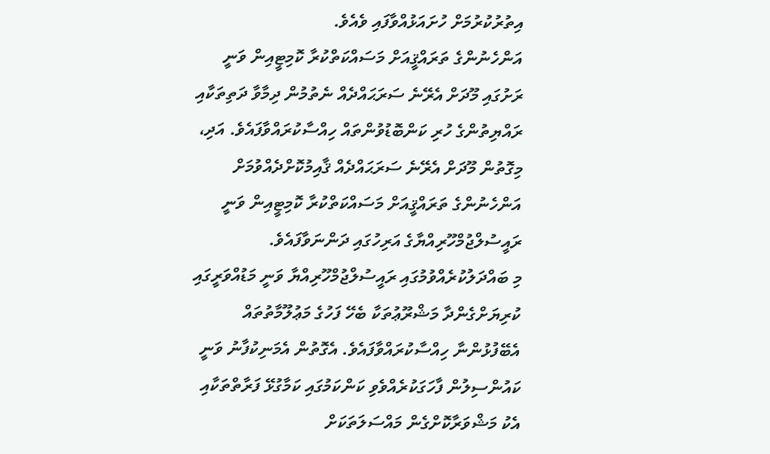އިތުރުކުރުމަށް ހުށައަޅުއްވާފައި ވެއެވެ.
އަންހެނުންގެ ތަރައްޤީއަށް މަސައްކަތްކުރާ ކޮމިޓީއިން ވަނީ ރަށުގައި މޫދަށް އެރޭނެ ސަރަޙައްދެއް ނެތުމުން ދިމާވާ ދަތިތަކާއި ރައްޔިތުންގެ ހުރި ކަންބޮޑުވުންތައް ހިއްސާކުރައްވާފައެވެ. އަދި، މިގޮތުން މޫދަށް އެރޭނެ ސަރަޙައްދެއް ޤާއިމުކޮށްދެއްވުމަށް އަންހެނުންގެ ތަރައްޤީއަށް މަސައްކަތްކުރާ ކޮމިޓީއިން ވަނީ ރައީސުލްޖުމްހޫރިއްޔާގެ އަރިހުގައި ދަންނަވާފައެވެ.
މި ބައްދަލުކުރެއްވުމުގައި ރައީސުލްޖުމްހޫރިއްޔާ ވަނީ މަޑުއްވަރީގައި ކުރިޔަށްގެންދާ މަޝްރޫޢުތަކާ ބެހޭ ފަހުގެ މަޢުލޫމާތުތައް އެބޭފުޅުންނާ ހިއްސާކުރައްވާފައެވެ. އެގޮތުން އެމަނިކުފާނު ވަނީ ކައުންސިލުން ފާހަގަކުރެއްވެވި ކަންކަމުގައި ކަމާގުޅޭ ފަރާތްތަކާއި އެކު މަޝްވަރާކޮށްގެން މައްސަލަތަކަށް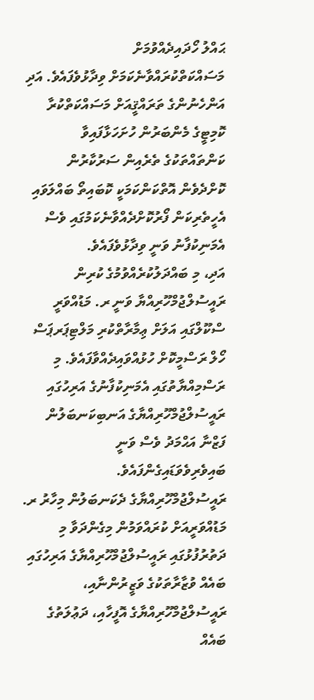ޙައްލު ހޯދައިދެއްވުމަށް މަސައްކަތްކުރައްވާނެކަމަށް ވިދާޅުވެފައެވެ. އަދި އަންހެނުންގެ ތަރައްޤީއަށް މަސައްކަތްކުރާ ކޮމިޓީގެ މެންބަރުން ހުށަހަޅާފައިވާ ކަންތައްތަކުގެ ތެރެއިން ސަރުކާރުން ކޮށްދެވެން އޮތްކަންކަމަކީ ކޮބައިތޯ ބައްލަވައި އެހީތެރިކަން ފޯރުކޮށްދެއްވާނެކަމުގައި ވެސް އެމަނިކުފާނު ވަނީ ވިދާޅުވެފައެވެ.
އަދި، މި ބައްދަލުކުރެއްވުމުގެ ކުރިން ރައީސުލްޖުމްހޫރިއްޔާ ވަނީ ރ. މަޑުއްވަރީ ސްކޫލްގައި އަލަށް ޢިމާރާތްކުރި މަލްޓިޕަރޕަސް ހޯލް ރަސްމީކޮށް ހުޅުއްވައިދެއްވާފައެވެ. މި ރަސްމިއްޔާތުގައި އެމަނިކުފާނުގެ އަރިހުގައި ރައީސުލްޖުމްހޫރިއްޔާގެ އަނބިކަނބަލުން ފަޒްނާ އަޙްމަދު ވެސް ވަނީ ބައިވެރިވެވަޑައިގެންފައެވެ.
ރައީސުލްޖުމްހޫރިއްޔާގެ ދެކަނބަލުން މިހާރު ރ. މަޑުއްވަރީއަށް ކުރައްވަމުން މިގެންދަވާ މި ދަތުރުފުޅުގައި ރައީސުލްޖުމްހޫރިއްޔާގެ އަރިހުގައި ބައެއް ވުޒާރާތަކުގެ ވަޒީރުންނާއި، ރައީސުލްޖުމްހޫރިއްޔާގެ އޮފީހާއި، ދަޢުލަތުގެ ބައެއް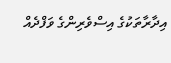އިދާރާތަކުގެ އިސްވެރިންގެ ވަފްދެއް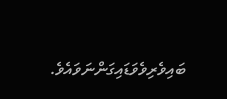ބައިވެރިވެވަޑައިގަންނަވައެވެ.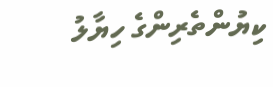ކިޔުންތެރިންގެ ހިޔާލު